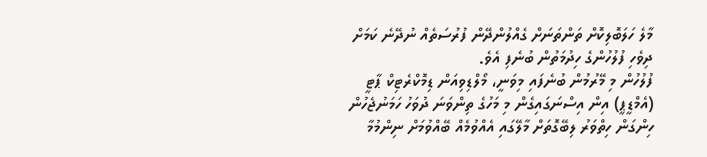މާލެ ހަލަބޮލިކޮށް ތަންތަނަށް ގެއްލުންދޭން ފުރުސަތެއް ނުދޭނެ ކަމަށް ދިވެހި ފުލުހުންގެ ހިދުމަތުން ބުނެފި އެވެ.
ފުލުހުން މި މޭރުމުން ބުނެފައި މިވަނީ، މޯލްޑިވިއަން ޑިމޮކްރެޓިކް ޕާޓީ (އެމްޑީޕީ) އިން އިސްނަގައިގެން މި މަހުގެ ތިންވަނަ ދުވަހު ހަމަނުޖެހުން ހިންގަން ހިތްވަރު ލިބޭގޮތަށް މާލޭގައި އެއްވުމެއް ބޭއްވުމަށް ނިންމުމާ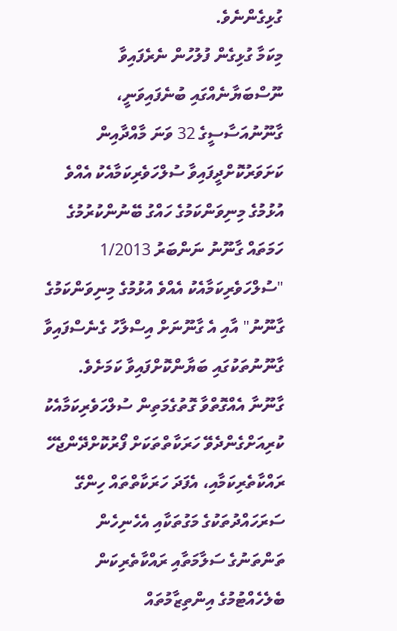ގުޅިގެންނެވެ.
މިކަމާ ގުޅިގެން ފުލުހުން ނެރެފައިވާ ނޫސްބަޔާނެއްގައި ބުނެފައިވަނީ، ގާނޫނުއަސާސީގެ 32 ވަނަ މާއްދާއިން ކަށަވަރުކޮށްދީފައިވާ ސުލްހަވެރިކަމާއެކު އެއްވެ އުޅުމުގެ މިނިވަންކަމުގެ ހައްގު ބޭނުންކުރުމުގެ ހަމަތައް ގާނޫނު ނަންބަރު 1/2013 "ސުލްހަވެރިކަމާއެކު އެއްވެ އުޅުމުގެ މިނިވަންކަމުގެ ގާނޫނު" އާއި އެ ގާނޫނަށް އިސްލާހު ގެނެސްފައިވާ ގާނޫނުތަކުގައި ބަޔާންކޮށްފައިވާ ކަމަށެވެ.
ގާނޫނާ އެއްގޮތްވާ ގޮތުގެމަތިން ސުލްހަވެރިކަމާއެކު ކުރިއަށްގެންދެވޭ ހަރަކާތްތަކަށް ފޯރުކޮށްދޭންޖެހޭ ރައްކާތެރިކަމާއި، އެފަދަ ހަރަކާތްތައް ހިންގޭ ސަރަހައްދުތަކުގެ މަގުތަކާއި އެހެނިހެން ތަންތަނުގެ ސަލާމަތާއި ރައްކާތެރިކަން ބެލެހެއްޓުމުގެ އިންތިޒާމުތައް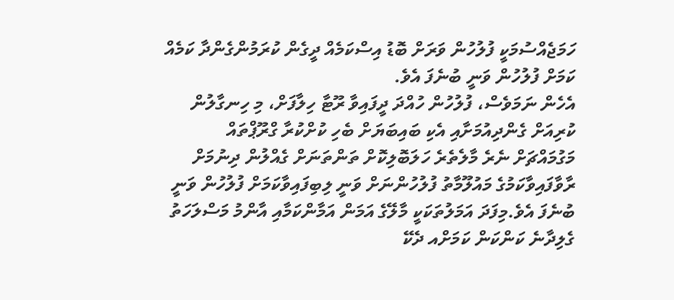ހަމަޖެއްސުމަކީ ފުލުހުން ވަރަށް ބޮޑު އިސްކަމެއް ދީގެން ކުރަމުންގެންދާ ކަމެއް ކަމަށް ފުލުހުން ވަނީ ބުނެފަ އެވެ.
އެހެން ނަމަވެސް، ފުލުހުން ހުއްދަ ދީފައިވާ ރޫޓާ ހިލާފަށް، މި ހިނގާލުން ކުރިއަށް ގެންދިއުމަށާއި އެކި ބައިބަޔަށް ބެހި ކުށްކުރާ ގްރޫޕްތައް މަގުމައްޗަށް ނެރެ މާލެތެރެ ހަލަބޮލިކޮށް ތަންތަނަށް ގެއްލުން ދިނުމަށް ރާވާފައިވާކަމުގެ މައުލޫމާތު ފުލުހުންނަށް ވަނީ ލިބިފައިވާކަމަށް ފުލުހުން ވަނީ ބުނެފަ އެވެ.މިފަދަ އަމަލުތަކަކީ މާލޭގެ އަމަން އަމާންކަމާއި އާންމު މަސްލަހަތު ގެލިދާނެ ކަންކަން ކަމަށްއ ދެކޭ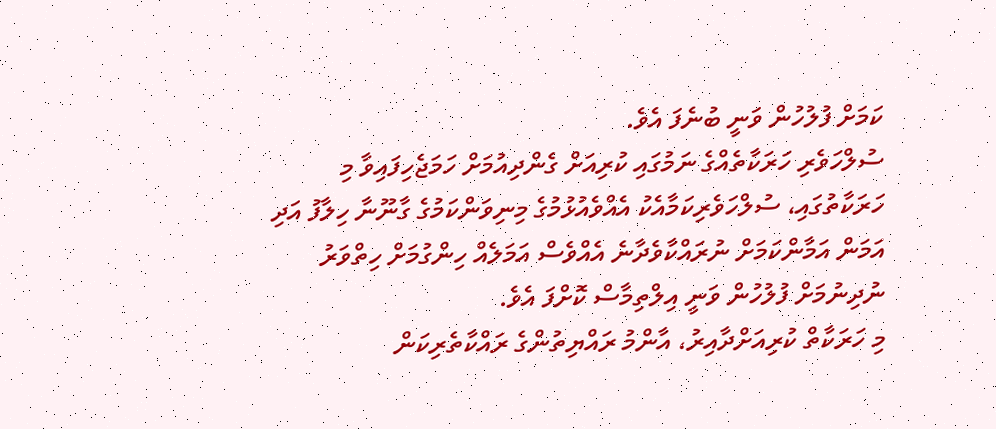ކަމަށް ފުލުހުން ވަނީ ބުނެފަ އެވެ.
ސުލްހަވެރި ހަރަކާތެއްގެ ނަމުގައި ކުރިއަށް ގެންދިއުމަށް ހަމަޖެހިފައިވާ މި ހަރަކާތުގައި، ސުލްހަވެރިކަމާއެކު އެއްވެއުޅުމުގެ މިނިވަންކަމުގެ ގާނޫނާ ހިލާފު އަދި އަމަން އަމާންކަމަށް ނުރައްކާވެދާނެ އެއްވެސް އަމަލެއް ހިންގުމަށް ހިތްވަރު ނުދިނުމަށް ފުލުހުން ވަނީ އިލްތިމާސް ކޮށްފަ އެވެ.
މި ހަރަކާތް ކުރިއަށްދާއިރު، އާންމު ރައްޔިތުންގެ ރައްކާތެރިކަން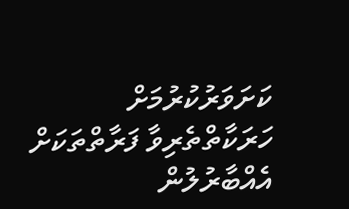ކަށަވަރުކުރުމަށް ހަރަކާތްތެރިވާ ފަރާތްތަކަށް އެއްބާރުލުން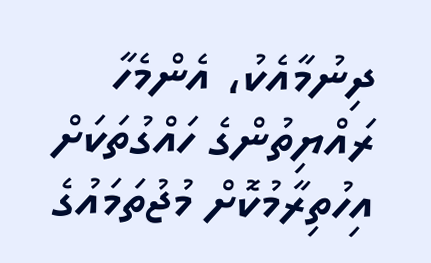ދިނުމާއެކު، އެންމެހާ ރައްޔިތުންގެ ހައްގުތަކަށް އިހުތިރާމުކޮށް މުޖުތަމައުގެ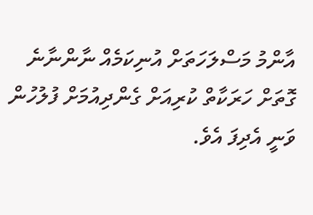އާންމު މަސްލަހަތަށް އުނިކަމެއް ނާންނާނެ ގޮތަށް ހަރަކާތް ކުރިއަށް ގެންދިއުމަށް ފުލުހުން ވަނީ އެދިފަ އެވެ.